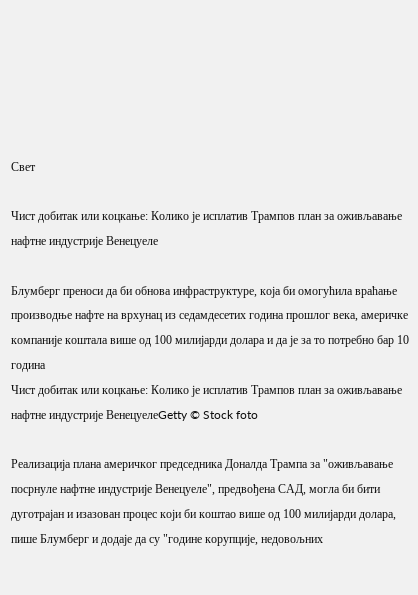Свет

Чист добитак или коцкање: Колико је исплатив Трампов план за оживљавање нафтне индустрије Венецуеле

Блумберг преноси да би обнова инфраструктуре, која би омогућила враћање производње нафте на врхунац из седамдесетих година прошлог века, америчке компаније коштала више од 100 милијарди долара и да је за то потребно бар 10 година
Чист добитак или коцкање: Колико је исплатив Трампов план за оживљавање нафтне индустрије ВенецуелеGetty © Stock foto

Реализација плана америчког председника Доналда Трампа за "оживљавање посрнуле нафтне индустрије Венецуеле", предвођена САД, могла би бити дуготрајан и изазован процес који би коштао више од 100 милијарди долара, пише Блумберг и додаје да су "године корупције, недовољних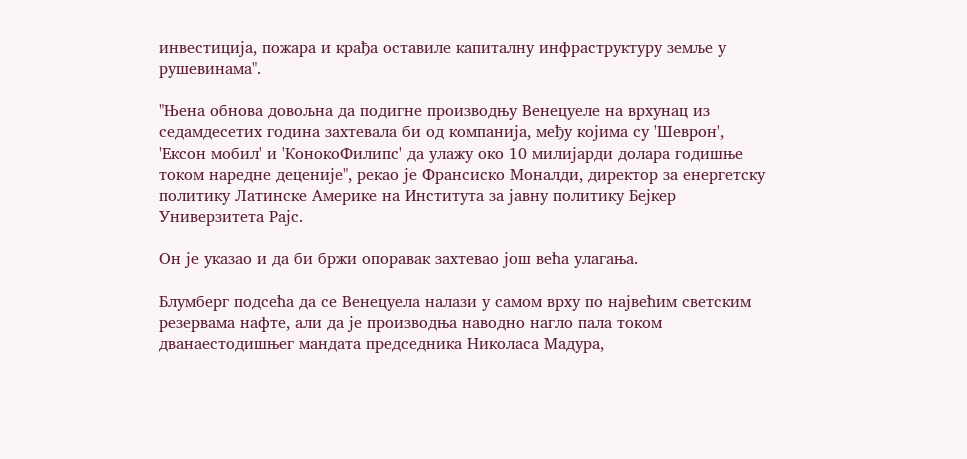инвестиција, пожара и крађа оставиле капиталну инфраструктуру земље у рушевинама".

"Њена обнова довољна да подигне производњу Венецуеле на врхунац из седамдесетих година захтевала би од компанија, међу којима су 'Шеврон', 'Ексон мобил' и 'КонокоФилипс' да улажу око 10 милијарди долара годишње током наредне деценије", рекао је Франсиско Моналди, директор за енергетску политику Латинске Америке на Института за јавну политику Бејкер Универзитета Рајс.

Он је указао и да би бржи опоравак захтевао још већа улагања.

Блумберг подсећа да се Венецуела налази у самом врху по највећим светским резервама нафте, али да је производња наводно нагло пала током дванаестодишњег мандата председника Николаса Мадура,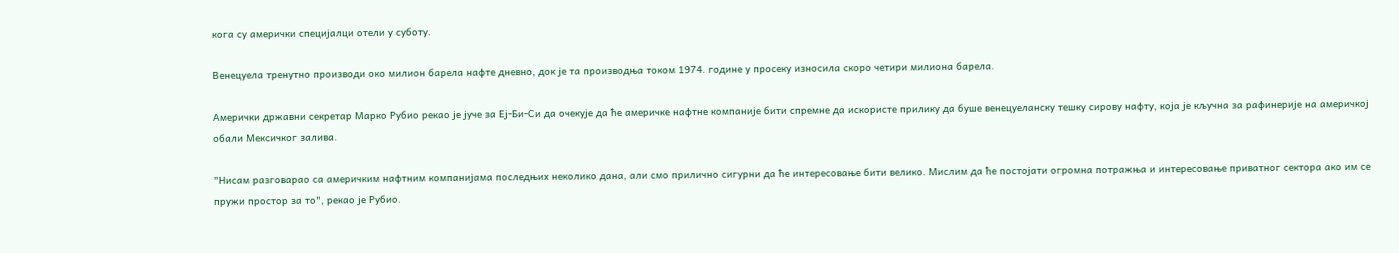кога су амерички специјалци отели у суботу.

Венецуела тренутно производи око милион барела нафте дневно, док је та производња током 1974. године у просеку износила скоро четири милиона барела.

Амерички државни секретар Марко Рубио рекао је јуче за Еј-Би-Си да очекује да ће америчке нафтне компаније бити спремне да искористе прилику да буше венецуеланску тешку сирову нафту, која је кључна за рафинерије на америчкој обали Мексичког залива.

"Нисам разговарао са америчким нафтним компанијама последњих неколико дана, али смо прилично сигурни да ће интересовање бити велико. Мислим да ће постојати огромна потражња и интересовање приватног сектора ако им се пружи простор за то", рекао је Рубио.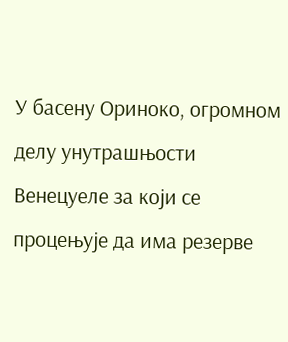У басену Ориноко, огромном делу унутрашњости Венецуеле за који се процењује да има резерве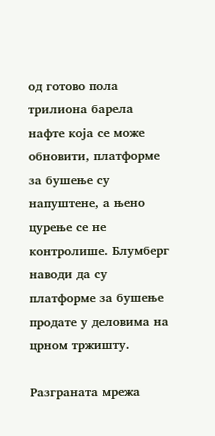од готово пола трилиона барела нафте која се може обновити, платформе за бушење су напуштене, а њено цурење се не контролише. Блумберг наводи да су платформе за бушење продате у деловима на црном тржишту.

Разграната мрежа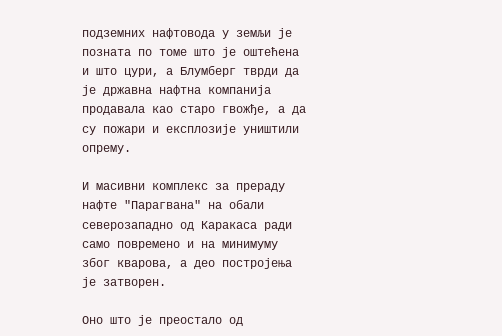подземних нафтовода у земљи је позната по томе што је оштећена и што цури, а Блумберг тврди да је државна нафтна компанија продавала као старо гвожђе, а да су пожари и експлозије уништили опрему.

И масивни комплекс за прераду нафте "Парагвана" на обали северозападно од Каракаса ради само повремено и на минимуму због кварова, а део постројења је затворен.

Оно што је преостало од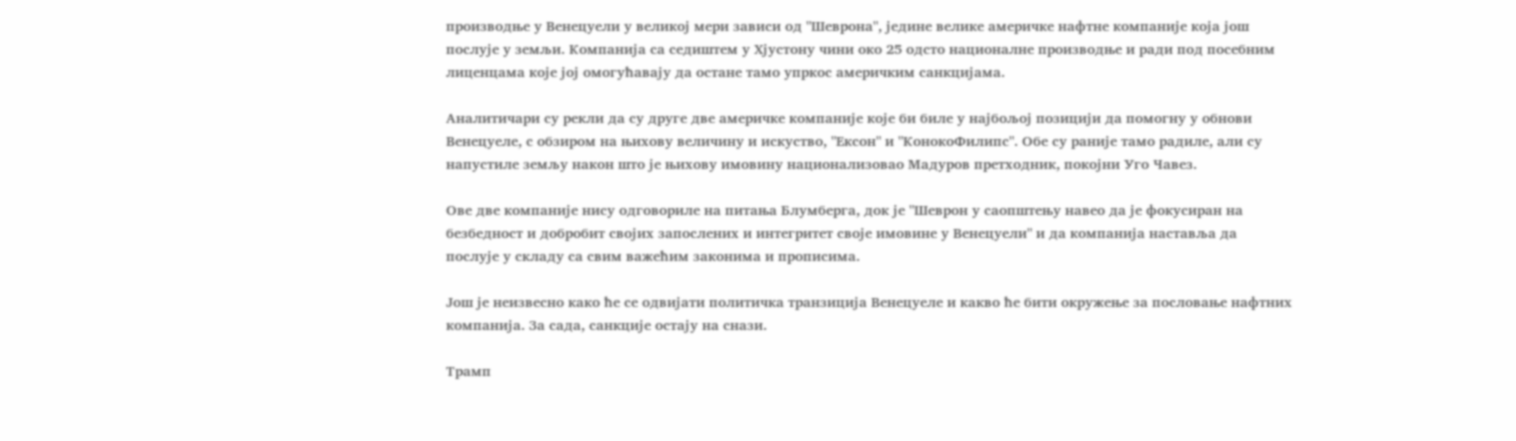производње у Венецуели у великој мери зависи од "Шеврона", једине велике америчке нафтне компаније која још послује у земљи. Компанија са седиштем у Хјустону чини око 25 одсто националне производње и ради под посебним лиценцама које јој омогућавају да остане тамо упркос америчким санкцијама.

Аналитичари су рекли да су друге две америчке компаније које би биле у најбољој позицији да помогну у обнови Венецуеле, с обзиром на њихову величину и искуство, "Ексон" и "КонокоФилипс". Обе су раније тамо радиле, али су напустиле земљу након што је њихову имовину национализовао Мадуров претходник, покојни Уго Чавез.

Ове две компаније нису одговориле на питања Блумберга, док је "Шеврон у саопштењу навео да је фокусиран на безбедност и добробит својих запослених и интегритет своје имовине у Венецуели" и да компанија наставља да послује у складу са свим важећим законима и прописима.

Још је неизвесно како ће се одвијати политичка транзиција Венецуеле и какво ће бити окружење за пословање нафтних компанија. За сада, санкције остају на снази.

Трамп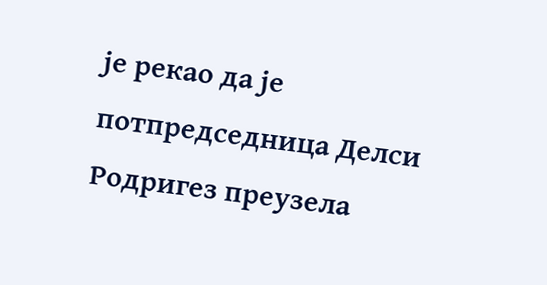је рекао да је потпредседница Делси Родригез преузела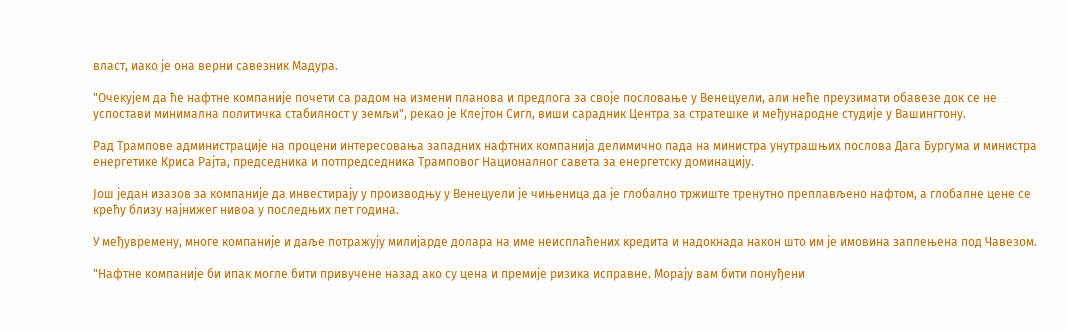власт, иако је она верни савезник Мадура.

"Очекујем да ће нафтне компаније почети са радом на измени планова и предлога за своје пословање у Венецуели, али неће преузимати обавезе док се не успостави минимална политичка стабилност у земљи", рекао је Клејтон Сигл, виши сарадник Центра за стратешке и међународне студије у Вашингтону.

Рад Трампове администрације на процени интересовања западних нафтних компанија делимично пада на министра унутрашњих послова Дага Бургума и министра енергетике Криса Рајта, председника и потпредседника Трамповог Националног савета за енергетску доминацију.

Још један изазов за компаније да инвестирају у производњу у Венецуели је чињеница да је глобално тржиште тренутно преплављено нафтом, а глобалне цене се крећу близу најнижег нивоа у последњих пет година.

У међувремену, многе компаније и даље потражују милијарде долара на име неисплаћених кредита и надокнада након што им је имовина заплењена под Чавезом.

"Нафтне компаније би ипак могле бити привучене назад ако су цена и премије ризика исправне. Морају вам бити понуђени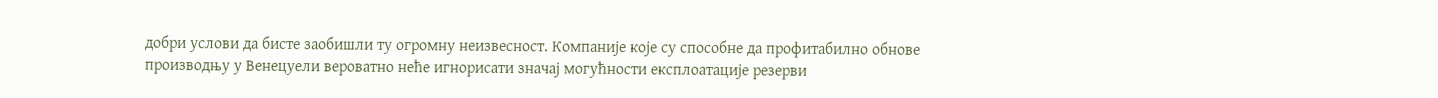добри услови да бисте заобишли ту огромну неизвесност. Компаније које су способне да профитабилно обнове производњу у Венецуели вероватно неће игнорисати значај могућности експлоатације резерви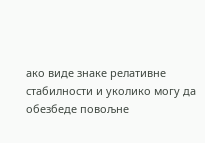ако виде знаке релативне стабилности и уколико могу да обезбеде повољне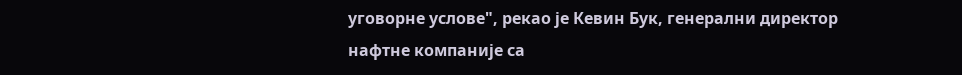уговорне услове", рекао је Кевин Бук, генерални директор нафтне компаније са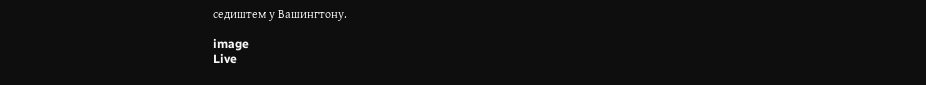седиштем у Вашингтону.

image
Live